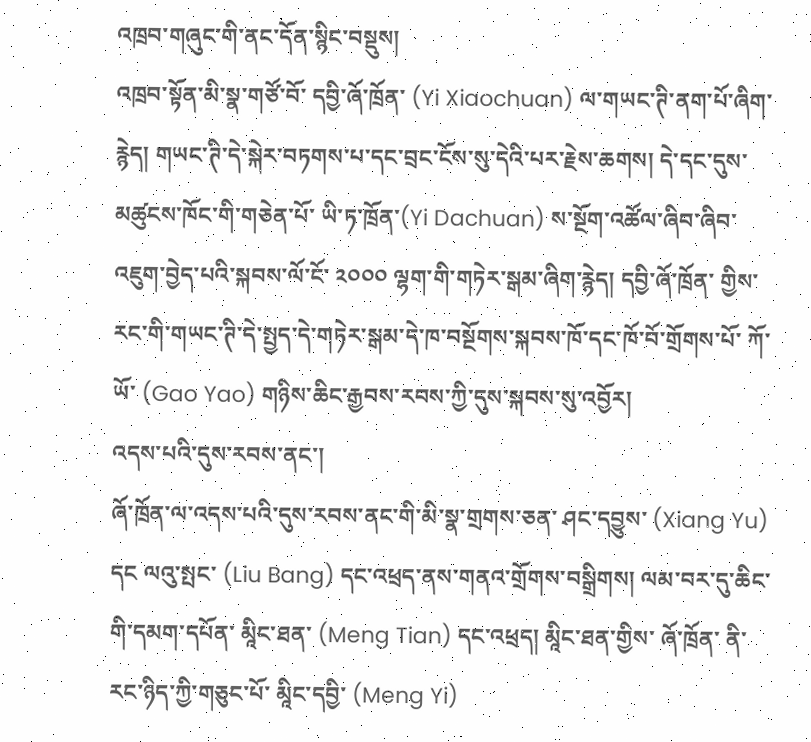འཁྲབ་གཞུང་གི་ནང་དོན་སྙིང་བསྡུས།
འཁྲབ་སྟོན་མི་སྣ་གཙོ་བོ་ དབྱི་ཞོ་ཁྲོན་ (Yi Xiaochuan) ལ་གཡང་ཊི་ནག་པོ་ཞིག་རྙེད། གཡང་ཊི་དེ་སྐེར་བཏགས་པ་དང་བྲང་ངོས་སུ་དེའི་པར་རྗེས་ཆགས། དེ་དང་དུས་མཚུངས་ཁོང་གི་གཅེན་པོ་ ཡི་ཏ་ཁྲོན་(Yi Dachuan) ས་སྔོག་འཚོལ་ཞིབ་ཞིབ་འཇུག་བྱེད་པའི་སྐབས་ལོ་ངོ་ ༢༠༠༠ ལྷག་གི་གཏེར་སྒམ་ཞིག་རྙེད། དབྱི་ཞོ་ཁྲོན་ གྱིས་རང་གི་གཡང་ཊི་དེ་སྤྱད་དེ་གཏེར་སྒམ་དེ་ཁ་བསྔོགས་སྐབས་ཁོ་དང་ཁོ་བོ་གྲོགས་པོ་ ཀོ་ཡོ་ (Gao Yao) གཉིས་ཆིང་རྒྱབས་རབས་ཀྱི་དུས་སྐབས་སུ་འབྱོར།
འདས་པའི་དུས་རབས་ནང་།
ཞོ་ཁྲོན་ལ་འདས་པའི་དུས་རབས་ནང་གི་མི་སྣ་གྲགས་ཅན་ ཤང་དབྱུས་ (Xiang Yu) དང ལའུ་སྤང་ (Liu Bang) དང་འཕྲད་ནས་གནའ་གྲོགས་བསྒྲིགས། ལམ་བར་དུ་ཆིང་གི་དམག་དཔོན་ མཱིང་ཐན་ (Meng Tian) དང་འཕྲད། མཱིང་ཐན་གྱིས་ ཞོ་ཁྲོན་ ནི་རང་ཉིད་ཀྱི་གཅུང་པོ་ མཱིང་དབྱི་ (Meng Yi)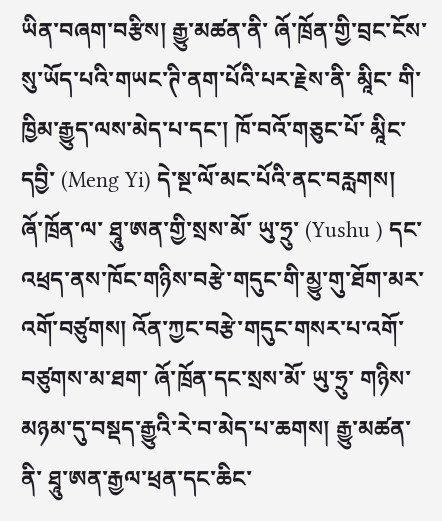ཡིན་བཞག་བརྩིས། རྒྱུ་མཚན་ནི་ ཞོ་ཁྲོན་གྱི་བྲང་ངོས་སུ་ཡོད་པའི་གཡང་ཊི་ནག་པོའི་པར་རྗེས་ནི་ མཱིང་ གི་ཁྱིམ་རྒྱུད་ལས་མེད་པ་དང་། ཁོ་བའོ་གཅུང་པོ་ མཱིང་དབྱི་ (Meng Yi) དེ་སྔ་ལོ་མང་པོའི་ནང་བརླགས།
ཞོ་ཁྲོན་ལ་ ཐཱུ་ཨན་གྱི་སྲས་མོ་ ཡུ་ཧྲུ་ (Yushu ) དང་འཕྲད་ནས་ཁོང་གཉིས་བརྩེ་གདུང་གི་མྱུ་གུ་ཐོག་མར་འགོ་བཙུགས། འོན་ཀྱང་བརྩེ་གདུང་གསར་པ་འགོ་བཙུགས་མ་ཐག་ ཞོ་ཁྲོན་དང་སྲས་མོ་ ཡུ་ཧྲུ་ གཉིས་མཉམ་དུ་བསྡད་རྒྱུའི་རེ་བ་མེད་པ་ཆགས། རྒྱུ་མཚན་ནི་ ཐཱུ་ཨན་རྒྱལ་ཕྲན་དང་ཆིང་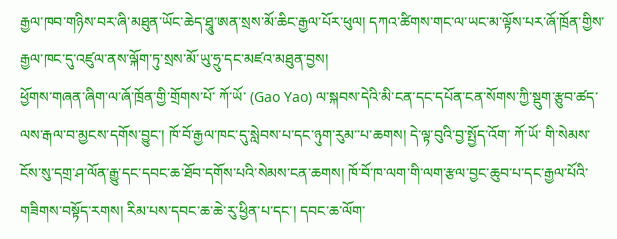རྒྱལ་ཁབ་གཉིས་བར་ཞི་མཐུན་ཡོང་ཆེད་ཐཱུ་ཨན་སྲས་མོ་ཆིང་རྒྱལ་པོར་ཕུལ། དཀའ་ཚིགས་གང་ལ་ཡང་མ་ལྟོས་པར་ཞོ་ཁྲོན་གྱིས་རྒྱལ་ཁང་དུ་འཛུལ་ནས་ལྐོག་ཏུ་སྲས་མོ་ཡུ་ཧྲུ་དང་མཛའ་མཐུན་བྱས།
ཕྱོགས་གཞན་ཞིག་ལ་ཞོ་ཁྲོན་གྱི་གྲོགས་པོ་ ཀོ་ཡོ་ (Gao Yao) ལ་སྐབས་དེའི་མི་ངན་དང་དཔོན་ངན་སོགས་ཀྱི་སྡུག་རྩུབ་ཚད་ལས་རྒལ་བ་མྱངས་དགོས་བྱུང་། ཁོ་བོ་རྒྱལ་ཁང་དུ་སླེབས་པ་དང་ཉུག་རུམ་་པ་ཆགས། དེ་ལྟ་བུའི་བྱ་སྤྱོད་འོག་ ཀོ་ཡོ་ གི་སེམས་ངོས་སུ་དགྲ་ཤ་ལོན་རྒྱུ་དང་དབང་ཆ་ཐོབ་དགོས་པའི་སེམས་ངན་ཆགས། ཁོ་བོ་ཁ་ལག་གི་ལག་རྩལ་བྱང་ཆུབ་པ་དང་རྒྱལ་པོའི་གཟིགས་བསྟོད་རགས། རིམ་པས་དབང་ཆ་ཆེ་རུ་ཕྱིན་པ་དང་། དབང་ཆ་ལོག་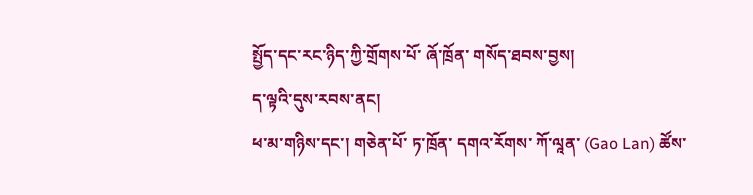སྤྱོད་དང་རང་ཉིད་ཀྱི་གྲོགས་པོ་ ཞོ་ཁྲོན་ གསོད་ཐབས་བྱས།
ད་ལྟའི་དུས་རབས་ནང།
ཕ་མ་གཉིས་དང་། གཅེན་པོ་ ཏ་ཁྲོན་ དགའ་རོགས་ ཀོ་ལཱན་ (Gao Lan) ཚོས་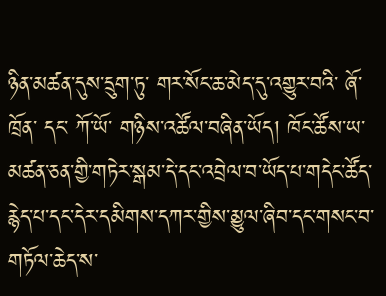ཉིན་མཚན་དུས་དྲུག་ཏུ་ གར་སོང་ཆ་མེད་དུ་འགྱུར་བའི་ ཞོ་ཁྲོན་ དང་ ཀོ་ཡོ་ གཉིས་འཚོལ་བཞིན་ཡོད། ཁོང་ཚོས་ཡ་མཚན་ཅན་གྱི་གཏེར་སྒམ་དེ་དང་འབྲེལ་བ་ཡོད་པ་གདེང་ཚོད་རྙེད་པ་དང་དེར་དམིགས་དཀར་གྱིས་མྱུལ་ཞིབ་དང་གསང་བ་གཏོལ་ཆེད་ས་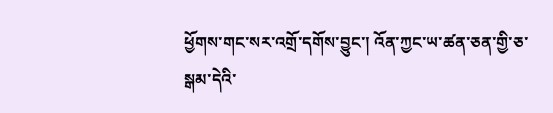ཕྱོགས་གང་སར་འགྲོ་དགོས་བྱུང་། འོན་ཀྱང་ཡ་ཚན་ཅན་གྱི་ཅ་སྒམ་དེའི་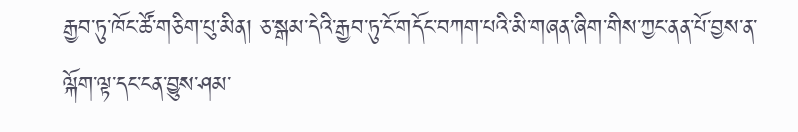རྒྱབ་ཏུ་ཁོང་ཚོ་གཅིག་པུ་མིན། ཅ་སྒམ་དེའི་རྒྱབ་ཏུ་ངོ་གདོང་བཀག་པའི་མི་གཞན་ཞིག་གིས་ཀྱང་ནན་པོ་བྱས་ན་ལྐོག་ལྟ་དང་ངན་བྱུས་ཤམ་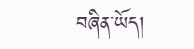བཞིན་ཡོད།